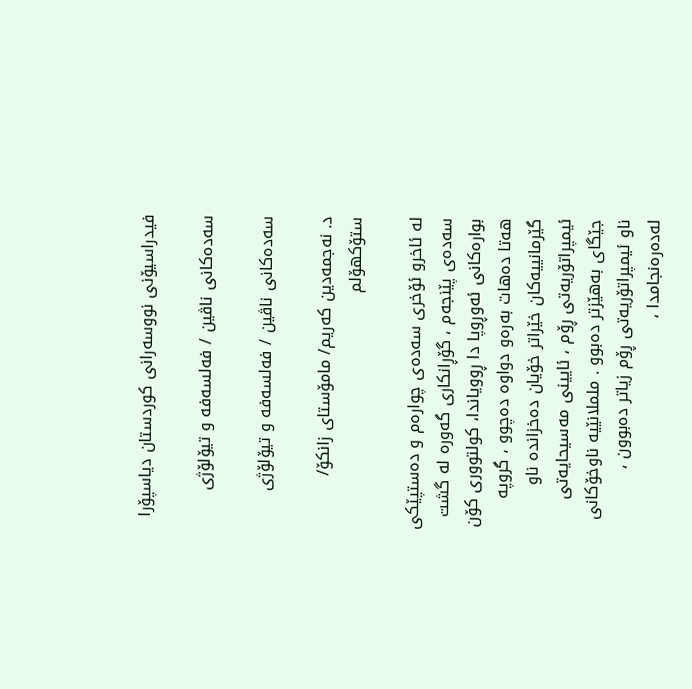فیدراسیۆنی نووسەرانی کوردستان دیاسپۆرا

سەدەکانی ناڤین / فەلسەفە و تیۆلۆژی

سەدەکانی ناڤین / فەلسەفە و تیۆلۆژی

د. نەجمەدین کەریم/ مامۆستای زانکۆ/ ستۆکهۆلم

لە ئاخرو ئۆخری سەدەی چوارەم و دەستپێکی سەدەی پێنجەم ، گۆڕانکاری گەورە لە گشت بوارەکانی ئەوڕوپا دا ڕوویاندا، کولتووری کۆن هەتا دەهات بەرەو دواوە دەچوو ، گروپە گێرمانییەکان خێراتر خۆیان دەخزاندە ناو ئیمپراتۆریەتی ڕۆم ، ئایینی مەسیحایەتی جێگای بەهێزتر دەبوو . ململانێیە ناوخۆکانی ناو ئیمپراتۆریەتی ڕۆم زیاتر دەبوون ، لەدەرەنجامدا ،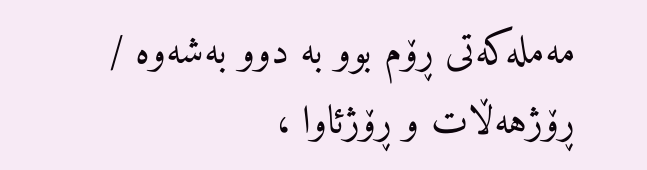مەملەکەتی ڕۆم بوو بە دوو بەشەوە / ڕۆژهەڵات و ڕۆژئاوا ،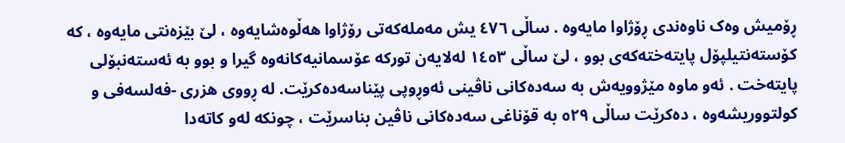ڕۆمیش وەک ناوەندی ڕۆژاوا مایەوە . ساڵی ٤٧٦ یش مەملەکەتی رۆژاوا هەڵوەشایەوە ، لێ بێزەنتی مایەوە ، کە کۆستەنتیلپۆل پایتەختەکەی بوو ، لێ ساڵی ١٤٥٣ لەلایەن تورکە عۆسمانیەکانەوە گیرا و بوو بە ئەستەنبۆلی پایتەخت . ئەو ماوە مێژوویەش بە سەدەکانی ناڤینی ئەوڕوپی پێناسەدەکرێت. لە ڕووی هزری -فەلسەفی و کولتووریشەوە ، دەکرێت ساڵی ٥٢٩ بە قۆناغی سەدەکانی ناڤین بناسرێت ، چونکە لەو کاتەدا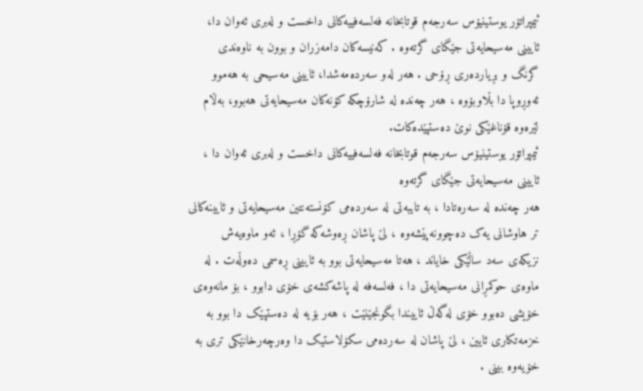ئیمپراتۆر یوستینیۆس سەرجەم قوتابخانە فەلسەفییەکانی داخست و لەبری ئەوان دا، ئایینی مەسیحایەتی جێگای گرتەوە . کەنیسەکان دامەزران و بوون بە ناوەندی گرنگ و بڕیاردەری ڕۆحی . هەر لەو سەردەمەشدا، ئایینی مەسیحی بە هەموو ئەوڕوپا دا بڵاوبۆوە ، هەر چەندە لە شارۆچکە کۆنەکان مەسیحایەتی هەبوو، بەڵام لێرەوە قۆناغێکی نوێ دەستپێدەکات.
ئیمپراتۆر یوستینیۆس سەرجەم قوتابخانە فەلسەفییەکانی داخست و لەبری ئەوان دا ، ئایینی مەسیحایەتی جێگای گرتەوە
هەر چەندە لە سەرەتادا ، بە تایبەتی لە سەردەمی کۆنستەنتین مەسیحایەتی و ئایینەکانی تر هاوشانی یەک دەچوونەپێشەوە ، لێ پاشان ڕەوشەکە گۆڕا ، ئەو ماوەیەش نزیکەی سەد ساڵێکی خایاند ، هەتا مەسیحایەتی بوو بە ئایینی ڕەسمی دەوڵەت . لە ماوەی حوکمڕانی مەسیحایەتی دا ، فەلسەفە لە پاشەکشەی خۆی دابوو ، بۆ مانەوەی خۆیشی دەبوو خۆی لەگەڵ ئاییندا بگونجێنێت ، هەر بۆیە لە دەستپێک دا بوو بە خزمەتکاری ئایین ، لێ پاشان لە سەردەمی سکۆلاستیک دا وەرچەرخانێکی تری بە خۆیەوە بینی .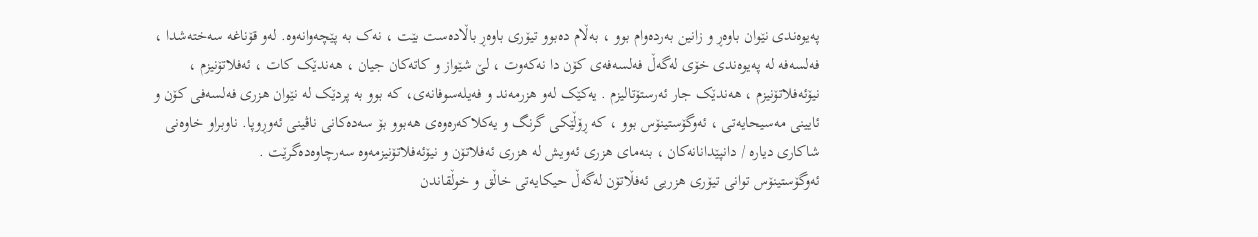پەیوەندی نێوان باوەڕ و زانین بەردەوام بوو ، بەڵام دەبوو تیۆری باوەڕ باڵادەست بێت ، نەک بە پێچەوانەوە. لەو قۆناغە سەختەشدا ، فەلسەفە لە پەیوەندی خۆی لەگەڵ فەلسەفەی کۆن دا نەکەوت ، لێ شێواز و کاتەکان جیان ، هەندێک کات ، ئەفلاتۆنیزم ، نیۆئەفلاتۆنیزم ، هەندێک جار ئەرستۆتالیزم . یەکێک لەو هزرمەند و فەیلەسوفانەی، کە بوو بە پردێک لە نێوان هزری فەلسەفی کۆن و ئایینی مەسیحایەتی ، ئەوگۆستینۆس بوو ، کە ڕۆڵێکی گرنگ و یەکلاکەرەوەی هەبوو بۆ سەدەکانی ناڤینی ئەوڕوپا. ناوبراو خاوەنی شاکاری دیارە / دانپێدانانەکان ، بنەمای هزری ئەویش لە هزری ئەفلاتۆن و نیۆئەفلاتۆنیزمەوە سەرچاوەدەگرێت .
ئەوگۆستینۆس توانی تیۆری هزریی ئەفڵاتۆن لەگەڵ حیکایەتی خاڵق و خوڵقاندن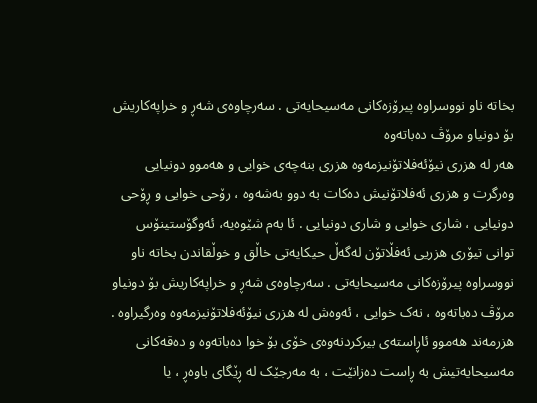بخاتە ناو نووسراوە پیرۆزەکانی مەسیحایەتی . سەرچاوەی شەڕ و خراپەکاریش بۆ دونیاو مرۆڤ دەباتەوە
هەر لە هزری نیۆئەفلاتۆنیزمەوە هزری بنەچەی خوایی و هەموو دونیایی وەرگرت و هزری ئەفلاتۆنیش دەکات بە دوو بەشەوە ، رۆحی خوایی و ڕۆحی دونیایی ، شاری خوایی و شاری دونیایی . ئا بەم شێوەیە، ئەوگۆستینۆس توانی تیۆری هزریی ئەفڵاتۆن لەگەڵ حیکایەتی خاڵق و خوڵقاندن بخاتە ناو نووسراوە پیرۆزەکانی مەسیحایەتی . سەرچاوەی شەڕ و خراپەکاریش بۆ دونیاو مرۆڤ دەباتەوە ، نەک خوایی ، ئەوەش لە هزری نیۆئەفلاتۆنیزمەوە وەرگیراوە . هزرمەند هەموو ئاڕاستەی بیرکردنەوەی خۆی بۆ خوا دەباتەوە و دەقەکانی مەسیحایەتیش بە ڕاست دەزانێت ، بە مەرجێک لە ڕێگای باوەڕ ، یا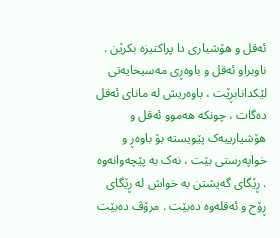ئەقل و هۆشیاری دا پراکتیزە بکرێن . ناوبراو ئەقل و باوەڕی مەسیحایەتی لێکدانابڕێت ، باوەریش لە مانای ئەقل دەگات ، چونکە هەموو ئەقل و هۆشیارییەک پێویستە بۆ باوەڕ و خواپەرستی بێت ، نەک بە پێچەوانەوە . ڕێگای گەیشتن بە خواش لە ڕێگای ڕۆح و ئەقلەوە دەبێت . مرۆڤ دەبێت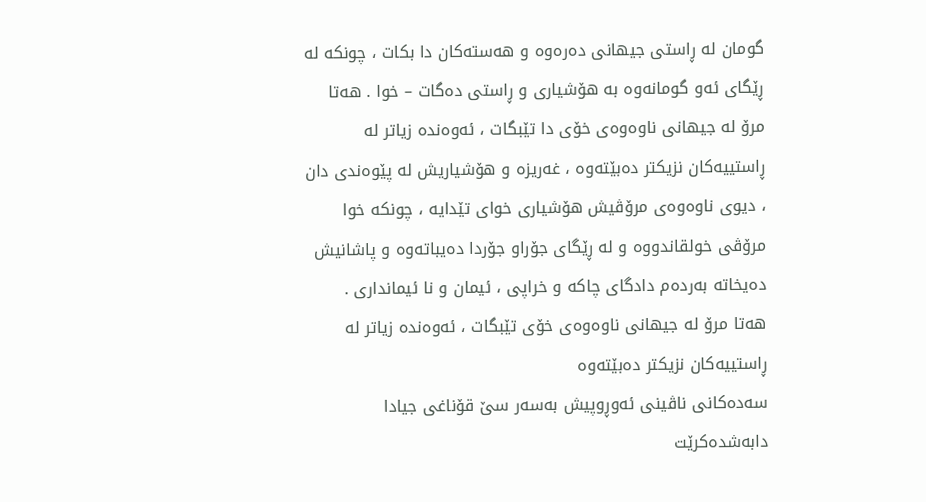گومان لە ڕاستی جیهانی دەرەوە و هەستەکان دا بکات ، چونکە لە ڕێگای ئەو گومانەوە بە هۆشیاری و ڕاستی دەگات – خوا . هەتا مرۆ لە جیهانی ناوەوەی خۆی دا تێبگات ، ئەوەندە زیاتر لە ڕاستییەکان نزیکتر دەبێتەوە ، غەریزە و هۆشیاریش لە پێوەندی دان ، دیوی ناوەوەی مرۆڤیش هۆشیاری خوای تێدایە ، چونکە خوا مرۆڤی خولقاندووە و لە ڕێگای جۆراو جۆردا دەیباتەوە و پاشانیش دەیخاتە بەردەم دادگای چاکە و خراپی ، ئیمان و نا ئیمانداری .
هەتا مرۆ لە جیهانی ناوەوەی خۆی تێبگات ، ئەوەندە زیاتر لە ڕاستییەکان نزیکتر دەبێتەوە
سەدەکانی ناڤینی ئەوڕوپیش بەسەر سێ قۆناغی جیادا دابەشدەکرێت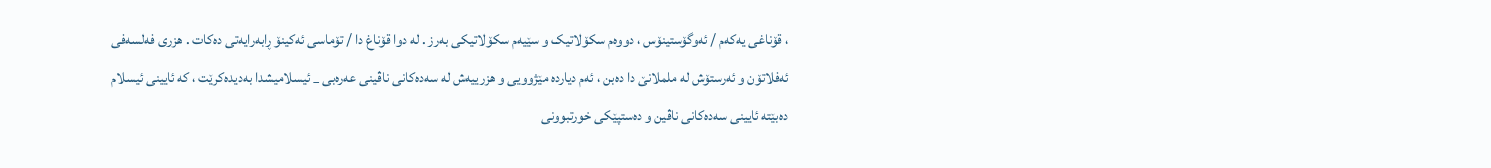، قۆناغی یەکەم / ئەوگۆستینۆس ، دووەم سکۆلاتیک و سێیەم سکۆلاتیکی بەرز . لە دوا قۆناغ دا / تۆماسی ئەکینۆ ڕابەرایەتی دەکات . هزری فەلسەفی ئەفلاتۆن و ئەرستۆش لە ململانێ دا دەبن ، ئەم دیاردە مێژوویی و هزرییەش لە سەدەکانی ناڤینی عەرەبی _ ئیسلامیشدا بەدیدەکرێت ، کە ئایینی ئیسلام دەبێتە ئایینی سەدەکانی ناڤین و دەستپێکی خورتبوونی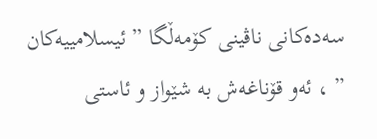سەدەکانی ناڤینی کۆمەڵگا ” ئیسلامییەکان ” ، ئەو قۆناغەش بە شێواز و ئاستی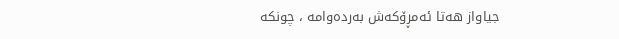جیاواز هەتا ئەمڕۆکەش بەردەوامە ، چونکە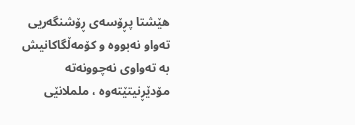هێشتا پڕۆسەی ڕۆشنگەریی تەواو نەبووە و کۆمەڵگاکانیش بە تەواوی نەچوونەتە مۆدێڕنیتێتەوە ، ململانێی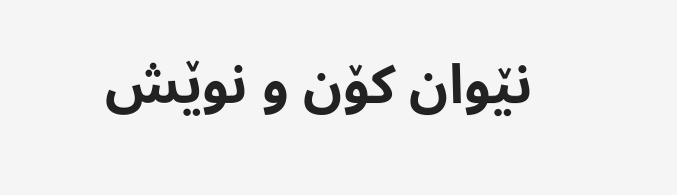نێوان کۆن و نوێش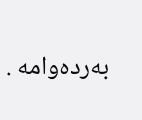بەردەوامە .